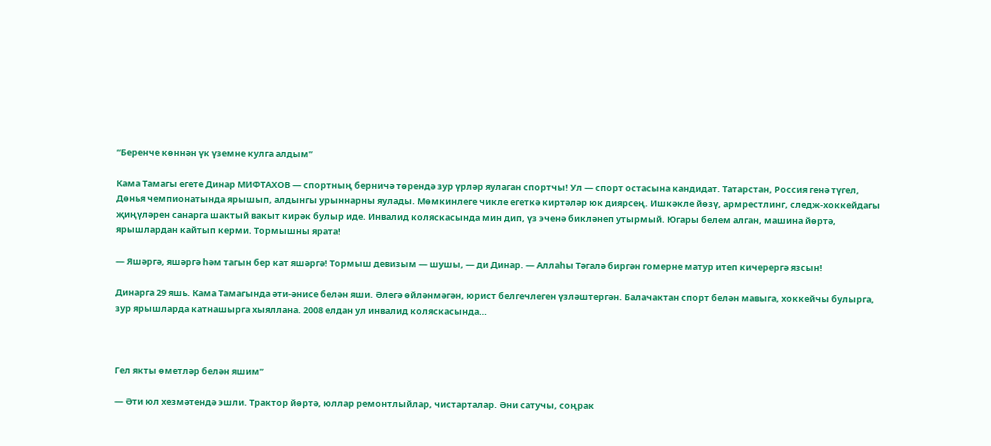“Беренче көннән үк үземне кулга алдым”

Кама Тамагы егете Динар МИФТАХОВ — спортның берничә төрендә зур үрләр яулаган спортчы! Ул — спорт остасына кандидат. Татарстан, Россия генә түгел, Дөнья чемпионатында ярышып, алдынгы урыннарны яулады. Мөмкинлеге чикле егеткә киртәләр юк диярсең. Ишкәкле йөзү, армрестлинг, следж-хоккейдагы җиңүләрен санарга шактый вакыт кирәк булыр иде. Инвалид коляскасында мин дип, үз эченә бикләнеп утырмый. Югары белем алган, машина йөртә, ярышлардан кайтып керми. Тормышны ярата!

— Яшәргә, яшәргә һәм тагын бер кат яшәргә! Тормыш девизым — шушы, — ди Динар. — Аллаһы Тәгалә биргән гомерне матур итеп кичерергә язсын!

Динарга 29 яшь. Кама Тамагында әти-әнисе белән яши. Әлегә өйләнмәгән, юрист белгечлеген үзләштергән. Балачактан спорт белән мавыга, хоккейчы булырга, зур ярышларда катнашырга хыяллана. 2008 елдан ул инвалид коляскасында…



Гел якты өметләр белән яшим”

— Әти юл хезмәтендә эшли. Трактор йөртә, юллар ремонтлыйлар, чистарталар. Әни сатучы, соңрак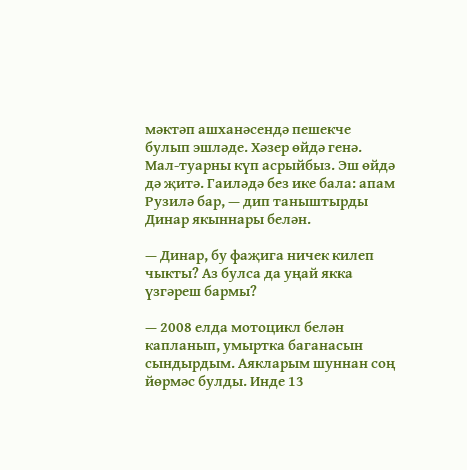мәктәп ашханәсендә пешекче булып эшләде. Хәзер өйдә генә. Мал-туарны күп асрыйбыз. Эш өйдә дә җитә. Гаиләдә без ике бала: апам Рузилә бар, — дип таныштырды Динар якыннары белән.

— Динар, бу фаҗига ничек килеп чыкты? Аз булса да уңай якка үзгәреш бармы?

— 2008 елда мотоцикл белән капланып, умыртка баганасын сындырдым. Аякларым шуннан соң йөрмәс булды. Инде 13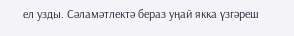ел узды. Сәламәтлектә бераз уңай якка үзгәреш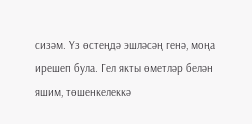сизәм. Үз өстеңдә эшләсәң генә, моңа ирешеп була. Гел якты өметләр белән яшим, төшенкелеккә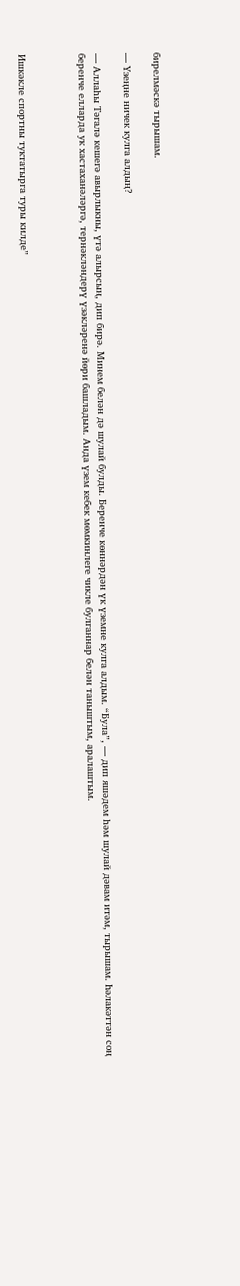бирелмәскә тырышам.

— Үзеңне ничек кулга алдың?

— Аллаһы Тәгалә кешегә авырлыкны, үтә алырсың, дип бирә. Минем белән дә шулай булды. Беренче көннәрдән үк үземне кулга алдым. “Була”, — дип яшәдем һәм шулай дәвам итәм, тырышам. Һәлакәттән соң беренче елларда ук хастаханәләргә, тернәкләндерү үзәкләренә йөри башладым. Анда үзем кебек мөмкинлеге чикле булганнар белән таныштым, аралаштым.



Ишкәкле спортны туктатырга туры килде”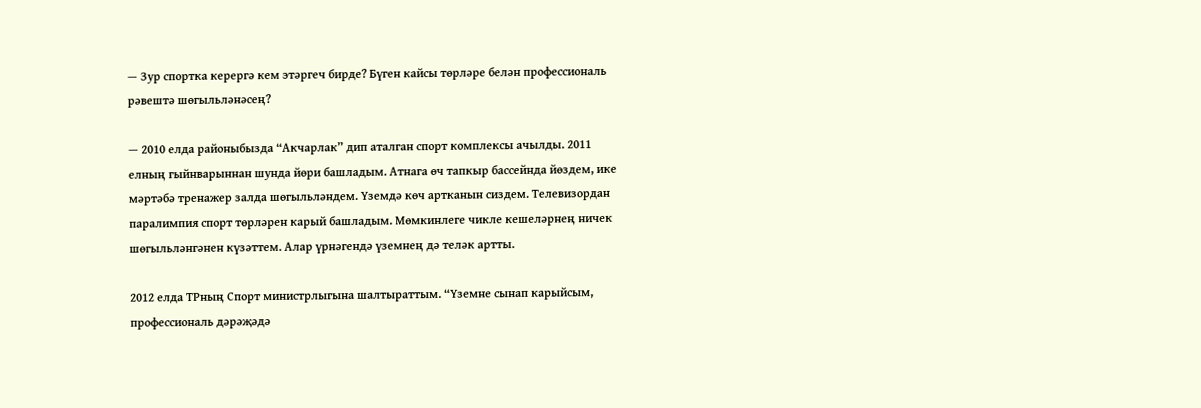— Зур спортка керергә кем этәргеч бирде? Бүген кайсы төрләре белән профессиональ рәвештә шөгыльләнәсең?

— 2010 елда районыбызда “Акчарлак” дип аталган спорт комплексы ачылды. 2011 елның гыйнварыннан шунда йөри башладым. Атнага өч тапкыр бассейнда йөздем, ике мәртәбә тренажер залда шөгыльләндем. Үземдә көч артканын сиздем. Телевизордан паралимпия спорт төрләрен карый башладым. Мөмкинлеге чикле кешеләрнең ничек шөгыльләнгәнен күзәттем. Алар үрнәгендә үземнең дә теләк артты.

2012 елда ТРның Спорт министрлыгына шалтыраттым. “Үземне сынап карыйсым, профессиональ дәрәҗәдә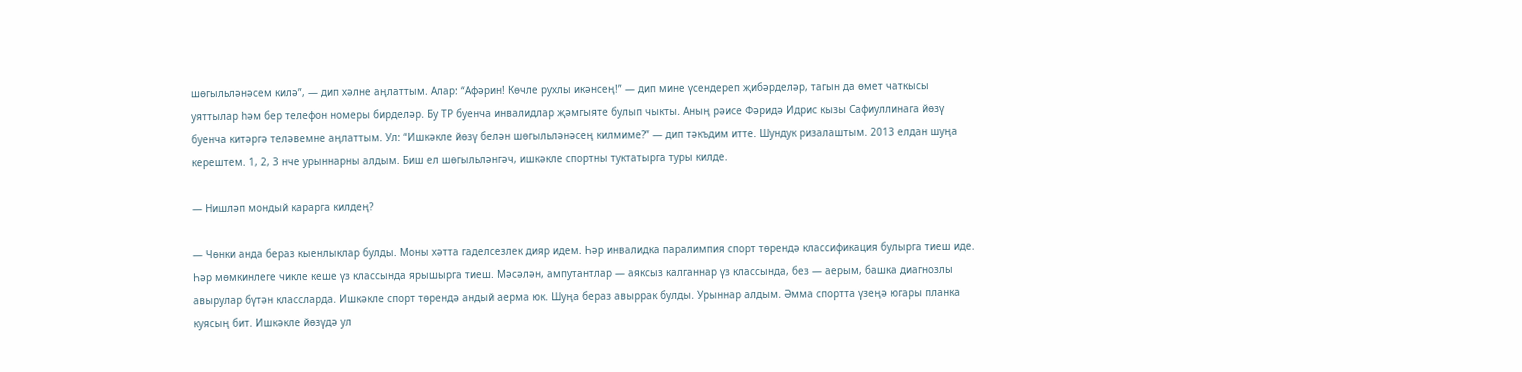шөгыльләнәсем килә”, — дип хәлне аңлаттым. Алар: “Афәрин! Көчле рухлы икәнсең!” — дип мине үсендереп җибәрделәр, тагын да өмет чаткысы уяттылар һәм бер телефон номеры бирделәр. Бу ТР буенча инвалидлар җәмгыяте булып чыкты. Аның рәисе Фәридә Идрис кызы Сафиуллинага йөзү буенча китәргә теләвемне аңлаттым. Ул: “Ишкәкле йөзү белән шөгыльләнәсең килмиме?” — дип тәкъдим итте. Шундук ризалаштым. 2013 елдан шуңа керештем. 1, 2, 3 нче урыннарны алдым. Биш ел шөгыльләнгәч, ишкәкле спортны туктатырга туры килде.

— Нишләп мондый карарга килдең?

— Чөнки анда бераз кыенлыклар булды. Моны хәтта гаделсезлек дияр идем. Һәр инвалидка паралимпия спорт төрендә классификация булырга тиеш иде. Һәр мөмкинлеге чикле кеше үз классында ярышырга тиеш. Мәсәлән, ампутантлар — аяксыз калганнар үз классында, без — аерым, башка диагнозлы авырулар бүтән классларда. Ишкәкле спорт төрендә андый аерма юк. Шуңа бераз авыррак булды. Урыннар алдым. Әмма спортта үзеңә югары планка куясың бит. Ишкәкле йөзүдә ул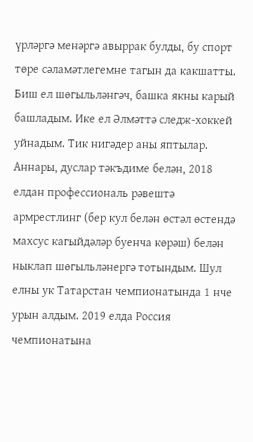үрләргә менәргә авыррак булды, бу спорт төре сәламәтлегемне тагын да какшатты. Биш ел шөгыльләнгәч, башка якны карый башладым. Ике ел Әлмәттә следж-хоккей уйнадым. Тик нигәдер аны яптылар. Аннары, дуслар тәкъдиме белән, 2018 елдан профессиональ рәвештә армрестлинг (бер кул белән өстәл өстендә махсус кагыйдәләр буенча көрәш) белән ныклап шөгыльләнергә тотындым. Шул елны ук Татарстан чемпионатында 1 нче урын алдым. 2019 елда Россия чемпионатына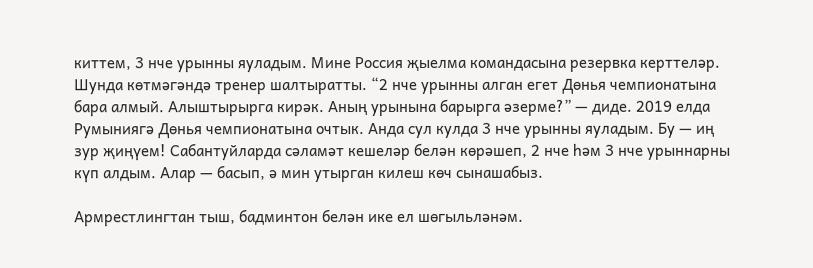киттем, 3 нче урынны яуладым. Мине Россия җыелма командасына резервка керттеләр. Шунда көтмәгәндә тренер шалтыратты. “2 нче урынны алган егет Дөнья чемпионатына бара алмый. Алыштырырга кирәк. Аның урынына барырга әзерме?” — диде. 2019 елда Румыниягә Дөнья чемпионатына очтык. Анда сул кулда 3 нче урынны яуладым. Бу — иң зур җиңүем! Сабантуйларда сәламәт кешеләр белән көрәшеп, 2 нче һәм 3 нче урыннарны күп алдым. Алар — басып, ә мин утырган килеш көч сынашабыз.

Армрестлингтан тыш, бадминтон белән ике ел шөгыльләнәм.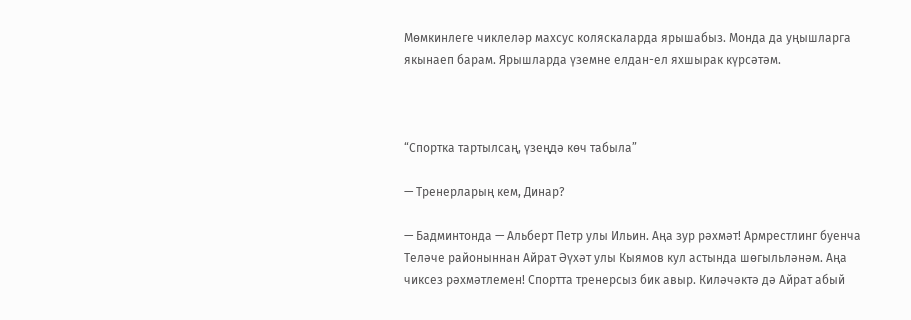Мөмкинлеге чиклеләр махсус коляскаларда ярышабыз. Монда да уңышларга якынаеп барам. Ярышларда үземне елдан-ел яхшырак күрсәтәм.



“Спортка тартылсаң, үзеңдә көч табыла”

— Тренерларың кем, Динар?

— Бадминтонда — Альберт Петр улы Ильин. Аңа зур рәхмәт! Армрестлинг буенча Теләче районыннан Айрат Әүхәт улы Кыямов кул астында шөгыльләнәм. Аңа чиксез рәхмәтлемен! Спортта тренерсыз бик авыр. Киләчәктә дә Айрат абый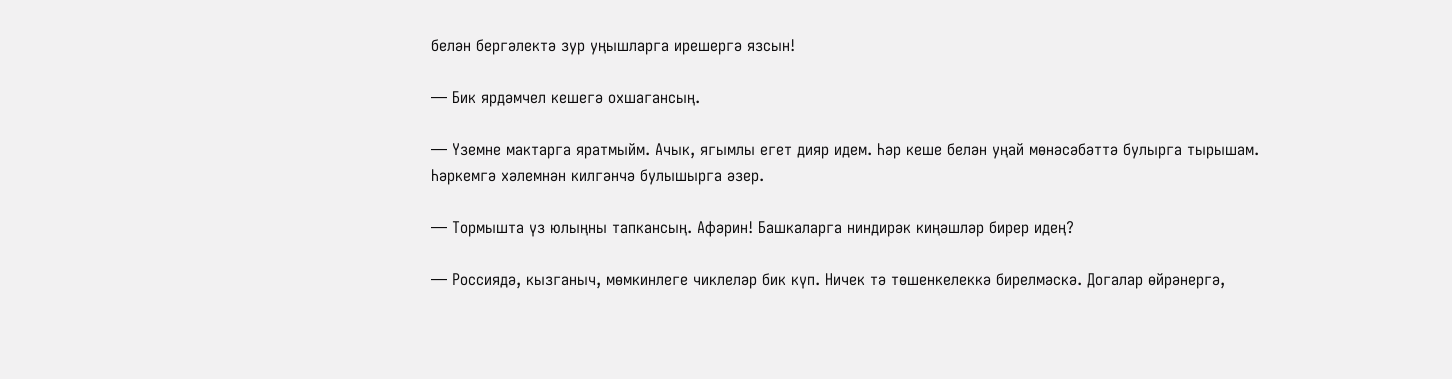белән бергәлектә зур уңышларга ирешергә язсын!

— Бик ярдәмчел кешегә охшагансың.

— Үземне мактарга яратмыйм. Ачык, ягымлы егет дияр идем. Һәр кеше белән уңай мөнәсәбәттә булырга тырышам. Һәркемгә хәлемнән килгәнчә булышырга әзер.

— Тормышта үз юлыңны тапкансың. Афәрин! Башкаларга ниндирәк киңәшләр бирер идең?

— Россиядә, кызганыч, мөмкинлеге чиклеләр бик күп. Ничек тә төшенкелеккә бирелмәскә. Догалар өйрәнергә,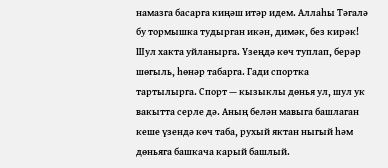намазга басарга киңәш итәр идем. Аллаһы Тәгалә бу тормышка тудырган икән, димәк, без кирәк! Шул хакта уйланырга. Үзеңдә көч туплап, берәр шөгыль, һөнәр табарга. Гади спортка тартылырга. Спорт — кызыклы дөнья ул, шул ук вакытта серле дә. Аның белән мавыга башлаган кеше үзендә көч таба, рухый яктан ныгый һәм дөньяга башкача карый башлый.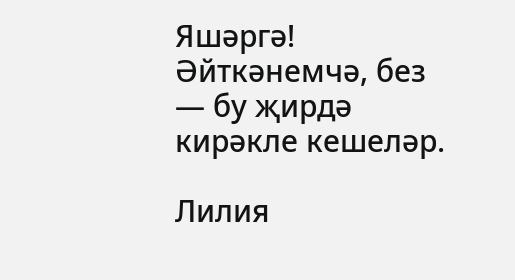Яшәргә! Әйткәнемчә, без — бу җирдә кирәкле кешеләр.

Лилия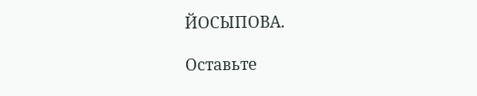ЙОСЫПОВА.

Оставьте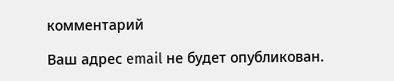комментарий

Ваш адрес email не будет опубликован.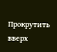Прокрутить вверх